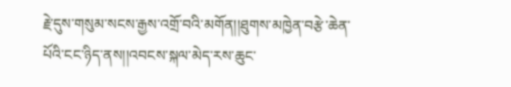རྗེ་དུས་གསུམ་སངས་རྒྱས་འགྲོ་བའི་མགོན།།ཐུགས་མཁྱེན་བརྩེ་ཆེན་པོའི་ངང་ཉིད་ནས།།འབངས་སྐལ་མེད་རས་ཆུང་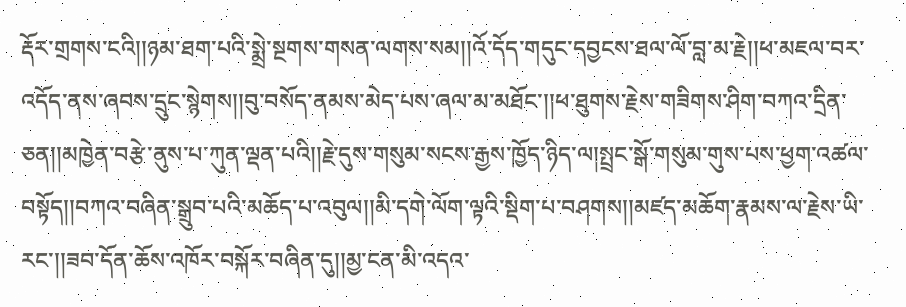རྡོར་གྲགས་ངའི།།ཉམ་ཐག་པའི་སྨྲེ་སྔགས་གསན་ལགས་སམ།།འོ་དོད་གདུང་དབྱངས་ཐལ་ལོ་བླ་མ་རྗེ།།ཕ་མཇལ་བར་འདོད་ནས་ཞབས་དྲུང་སྙེགས།།བུ་བསོད་ནམས་མེད་པས་ཞལ་མ་མཐོང་།།ཕ་ཐུགས་རྗེས་གཟིགས་ཤིག་བཀའ་དྲིན་ཅན།།མཁྱེན་བརྩེ་ནུས་པ་ཀུན་ལྡན་པའི།།རྗེ་དུས་གསུམ་སངས་རྒྱས་ཁྱོད་ཉིད་ལ།སྤྲང་སྒོ་གསུམ་གུས་པས་ཕྱག་འཚལ་བསྟོད།།བཀའ་བཞིན་སྒྲུབ་པའི་མཆོད་པ་འབུལ།།མི་དགེ་ལོག་ལྟའི་སྡིག་པ་བཤགས།།མཛད་མཆོག་རྣམས་ལ་རྗེས་ཡི་རང་།།ཟབ་དོན་ཆོས་འཁོར་བསྐོར་བཞིན་དུ།།མྱ་ངན་མི་འདའ་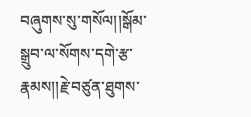བཞུགས་སུ་གསོལ།།སྒོམ་སྒྲུབ་ལ་སོགས་དགེ་རྩ་རྣམས།།རྗེ་བཙུན་ཐུགས་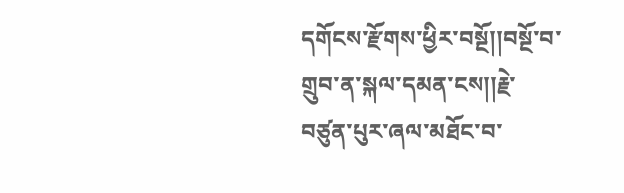དགོངས་རྫོགས་ཕྱིར་བསྔོ།།བསྔོ་བ་གྲུབ་ན་སྐལ་དམན་ངས།།རྗེ་བཙུན་པུར་ཞལ་མཐོང་བ་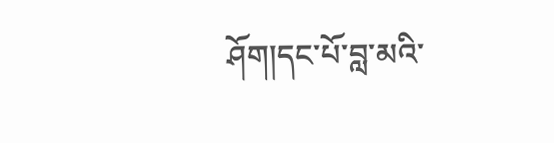ཤོག།དང་པོ་བླ་མའི་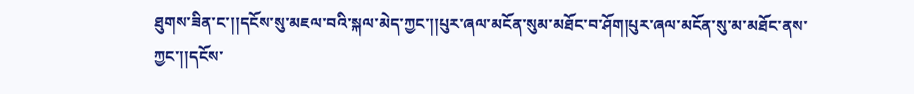ཐུགས་ཟིན་ང་།།དངོས་སུ་མཇལ་བའི་སྐལ་མེད་ཀྱང་།།པུར་ཞལ་མངོན་སུམ་མཐོང་བ་ཤོག།པུར་ཞལ་མངོན་སུ་མ་མཐོང་ནས་ཀྱང་།།དངོས་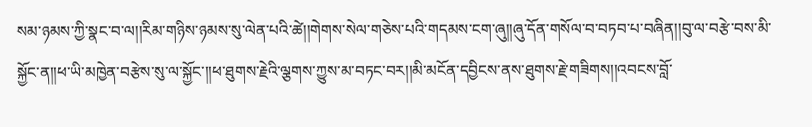སམ་ཉམས་ཀྱི་སྣང་བ་ལ།།རིམ་གཉིས་ཉམས་སུ་ལེན་པའི་ཚེ།།གེགས་སེལ་གཅེས་པའི་གདམས་ངག་ཞུ།།ཞུ་དོན་གསོལ་བ་བཏབ་པ་བཞིན།།བུ་ལ་བརྩེ་བས་མི་སྐྱོང་ན།།ཕ་ཡི་མཁྱེན་བརྩེས་སུ་ལ་སྐྱོང་།།ཕ་ཐུགས་རྗེའི་ལྕགས་ཀྱུས་མ་བཏང་བར།།མི་མངོན་དབྱིངས་ནས་ཐུགས་རྗེ་གཟིགས།།འབངས་བློ་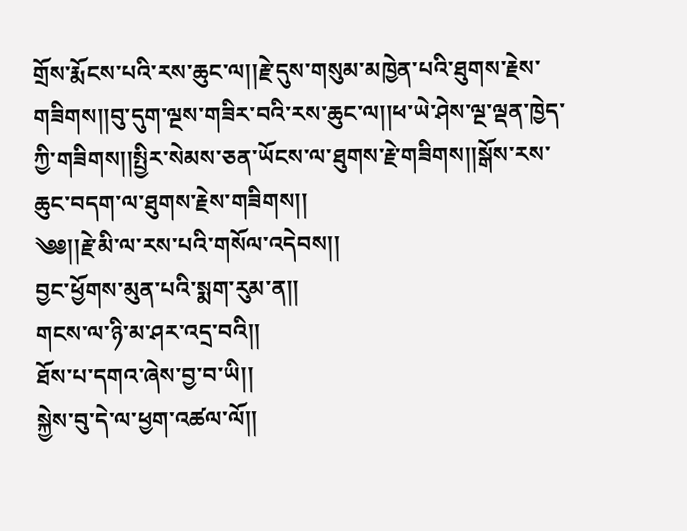གྲོས་རྨོངས་པའི་རས་ཆུང་ལ།།རྗེ་དུས་གསུམ་མཁྱེན་པའི་ཐུགས་རྗེས་གཟིགས།།བུ་དུག་ལྔས་གཟིར་བའི་རས་ཆུང་ལ།།ཕ་ཡེ་ཤེས་ལྔ་ལྡན་ཁྱེད་ཀྱི་གཟིགས།།སྤྱིར་སེམས་ཅན་ཡོངས་ལ་ཐུགས་རྗེ་གཟིགས།།སྒོས་རས་ཆུང་བདག་ལ་ཐུགས་རྗེས་གཟིགས།།
༄༅།།རྗེ་མི་ལ་རས་པའི་གསོལ་འདེབས།།
བྱང་ཕྱོགས་མུན་པའི་སྨག་རུམ་ན།།
གངས་ལ་ཉི་མ་ཤར་འདྲ་བའི།།
ཐོས་པ་དགའ་ཞེས་བྱ་བ་ཡི།།
སྐྱེས་བུ་དེ་ལ་ཕྱག་འཚལ་ལོ།།